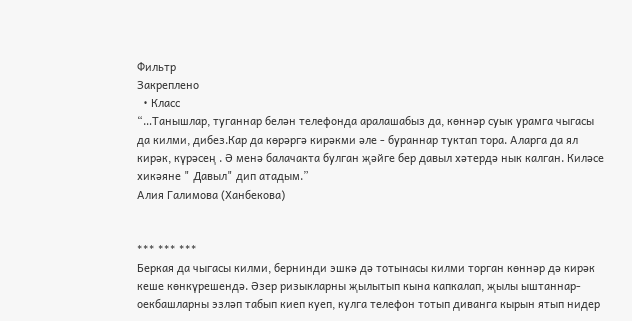Фильтр
Закреплено
  • Класс
“…Танышлар, туганнар белән телефонда аралашабыз да, көннәр суык урамга чыгасы да килми, дибез.Кар да көрәргә кирәкми әле - бураннар туктап тора. Аларга да ял кирәк, күрәсең . Ә менә балачакта булган җәйге бер давыл хәтердә нык калган. Киләсе хикәяне " Давыл" дип атадым.”
Алия Галимова (Ханбекова)


*** *** ***
Беркая да чыгасы килми, бернинди эшкә дә тотынасы килми торган көннәр дә кирәк кеше көнкүрешендә. Əзер ризыкларны җылытып кына капкалап, җылы ыштаннар-оекбашларны эзләп табып киеп куеп, кулга телефон тотып диванга кырын ятып нидер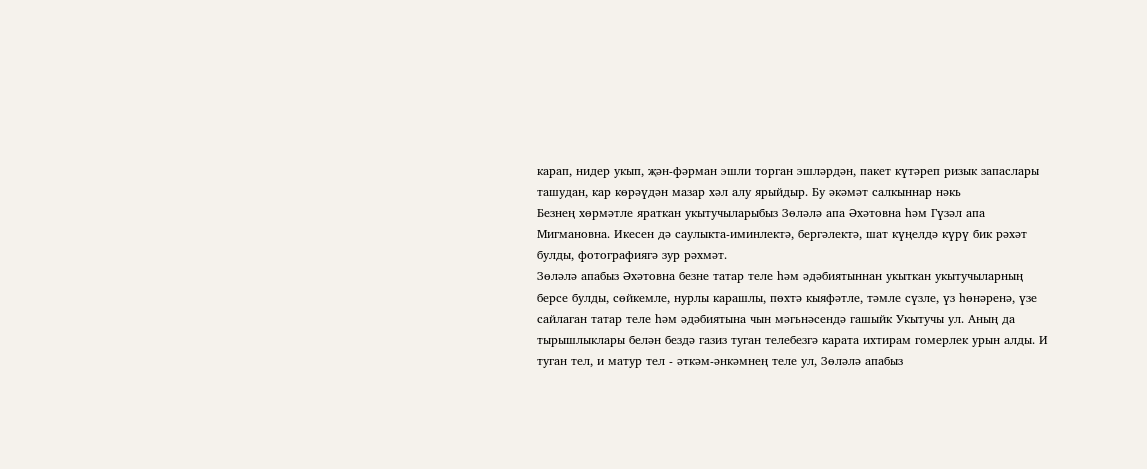карап, нидер укып, җән-фәрман эшли торган эшләрдән, пакет күтәреп ризык запаслары ташудан, кар көрәүдән мазар хәл алу ярыйдыр. Бу әкәмәт салкыннар нәкь
Безнең хөрмәтле яраткан укытучыларыбыз Зөләлә апа Əхәтовна һәм Гүзәл апа Мигмановна. Икесен дә саулыкта-иминлектә, бергәлектә, шат күңелдә күрү бик рәхәт булды, фотографиягә зур рәхмәт.
Зөләлә апабыз Əхәтовна безне татар теле һәм әдәбиятыннан укыткан укытучыларның берсе булды, сөйкемле, нурлы карашлы, пөхтә кыяфәтле, тәмле сүзле, үз һөнәренә, үзе сайлаган татар теле һәм әдәбиятына чын мәгьнәсендә гашыйк Укытучы ул. Аның да тырышлыклары белән бездә газиз туган телебезгә карата ихтирам гомерлек урын алды. И туган тел, и матур тел - әткәм-әнкәмнең теле ул, Зөләлә апабыз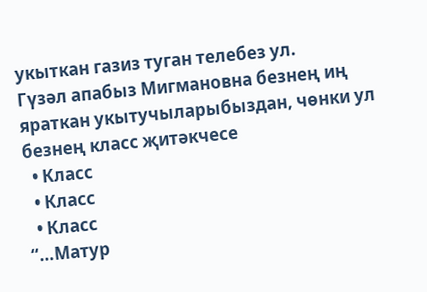укыткан газиз туган телебез ул.
Гүзәл апабыз Мигмановна безнең иң яраткан укытучыларыбыздан, чөнки ул безнең класс җитәкчесе
  • Класс
  • Класс
  • Класс
“…Матур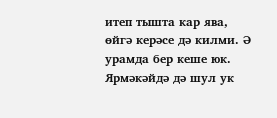итеп тышта кар ява, өйгә керәсе дә килми. Ә урамда бер кеше юк. Ярмәкәйдә дә шул ук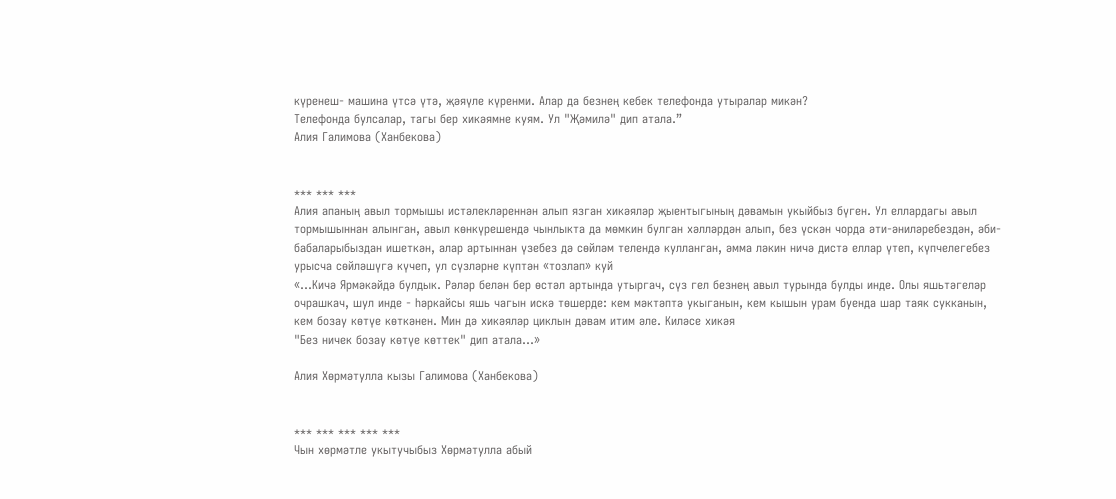күренеш- машина үтсә үтә, җәяүле күренми. Алар да безнең кебек телефонда утыралар микән?
Телефонда булсалар, тагы бер хикәямне куям. Ул "Җәмилә" дип атала.”
Алия Галимова (Ханбекова)


*** *** ***
Алия апаның авыл тормышы истәлекләреннән алып язган хикәяләр җыентыгының дәвамын укыйбыз бүген. Ул еллардагы авыл тормышыннан алынган, авыл көнкүрешендә чынлыкта да мөмкин булган хәлләрдән алып, без үскән чорда әти-әниләребездән, әби-бабаларыбыздан ишеткән, алар артыннан үзебез дә сөйләм телендә кулланган, әмма ләкин ничә дистә еллар үтеп, күпчелегебез урысча сөйләшүгә күчеп, ул сүзләрне күптән «тозлап» куй
«…Кичә Ярмәкәйдә булдык. Рәләр белән бер өстәл артында утыргач, сүз гел безнең авыл турында булды инде. Олы яшьтәгеләр очрашкач, шул инде - һәркайсы яшь чагын искә төшерде: кем мәктәптә укыганын, кем кышын урам буенда шар таяк сукканын, кем бозау көтүе көткәнен. Мин дә хикәяләр циклын дәвам итим әле. Киләсе хикәя
"Без ничек бозау көтүе көттек" дип атала…»

Алия Хөрмәтулла кызы Галимова (Ханбекова)


*** *** *** *** ***
Чын хөрмәтле укытучыбыз Хөрмәтулла абый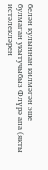белән кулыннан килмәгән эше булмаган укытучыбыз Флүрә апа (якты истәлекләрен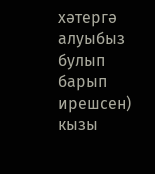хәтергә алуыбыз булып барып ирешсен) кызы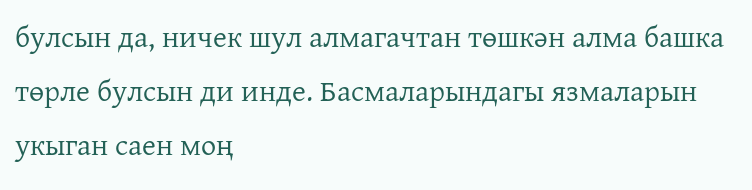булсын да, ничек шул алмагачтан төшкән алма башка төрле булсын ди инде. Басмаларындагы язмаларын укыган саен моң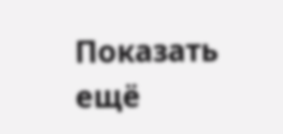Показать ещё